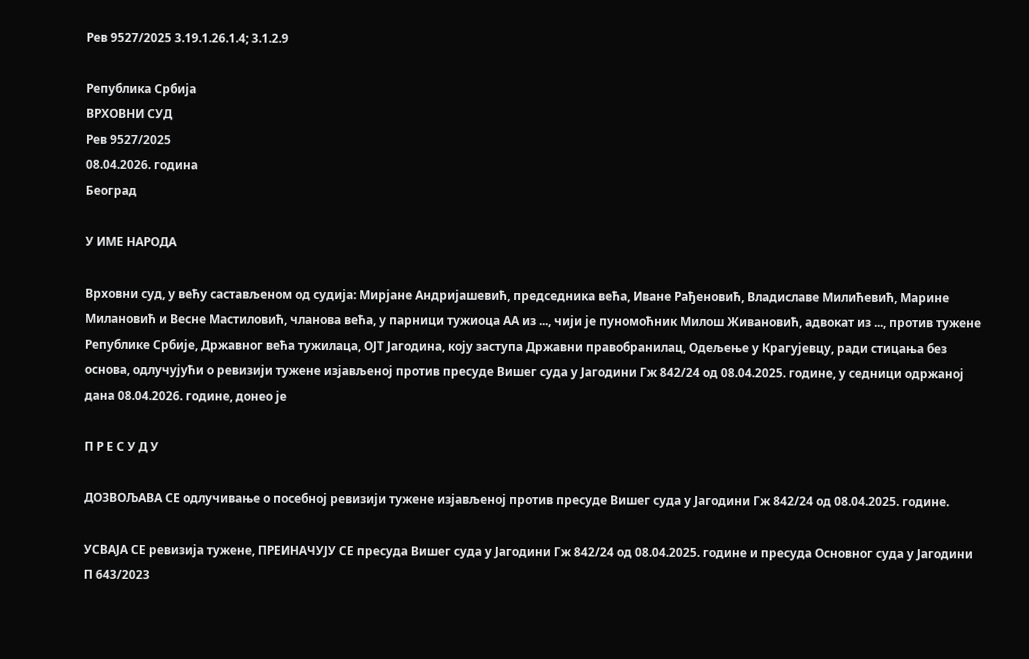Рев 9527/2025 3.19.1.26.1.4; 3.1.2.9

Република Србија
ВРХОВНИ СУД
Рев 9527/2025
08.04.2026. година
Београд

У ИМЕ НАРОДА

Врховни суд, у већу састављеном од судија: Мирјане Андријашевић, председника већа, Иване Рађеновић, Владиславе Милићевић, Марине Милановић и Весне Мастиловић, чланова већа, у парници тужиоца АА из ..., чији је пуномоћник Милош Живановић, адвокат из ..., против тужене Републике Србије, Државног већа тужилаца, ОЈТ Јагодина, коју заступа Државни правобранилац, Одељење у Крагујевцу, ради стицања без основа, одлучујући о ревизији тужене изјављеној против пресуде Вишег суда у Јагодини Гж 842/24 од 08.04.2025. године, у седници одржаној дана 08.04.2026. године, донео је

П Р Е С У Д У

ДОЗВОЉАВА СЕ одлучивање о посебној ревизији тужене изјављеној против пресуде Вишег суда у Јагодини Гж 842/24 од 08.04.2025. године.

УСВАЈА СЕ ревизија тужене, ПРЕИНАЧУЈУ СЕ пресуда Вишег суда у Јагодини Гж 842/24 од 08.04.2025. године и пресуда Основног суда у Јагодини П 643/2023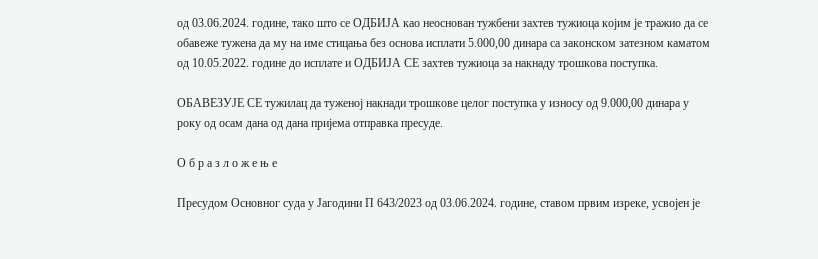од 03.06.2024. године, тако што се ОДБИЈА као неоснован тужбени захтев тужиоца којим је тражио да се обавеже тужена да му на име стицања без основа исплати 5.000,00 динара са законском затезном каматом од 10.05.2022. године до исплате и ОДБИЈА СЕ захтев тужиоца за накнаду трошкова поступка.

ОБАВЕЗУЈЕ СЕ тужилац да туженој накнади трошкове целог поступка у износу од 9.000,00 динара у року од осам дана од дана пријема отправка пресуде.

О б р а з л о ж е њ е

Пресудом Основног суда у Јагодини П 643/2023 од 03.06.2024. године, ставом првим изреке, усвојен је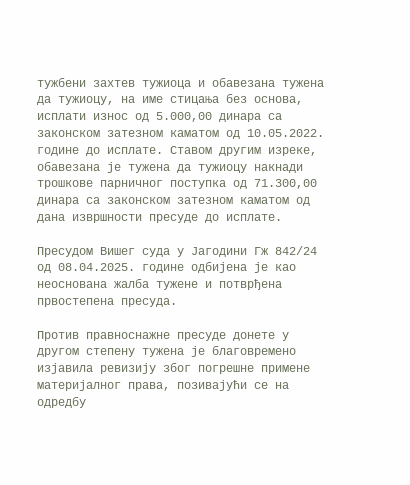тужбени захтев тужиоца и обавезана тужена да тужиоцу, на име стицања без основа, исплати износ од 5.000,00 динара са законском затезном каматом од 10.05.2022. године до исплате. Ставом другим изреке, обавезана је тужена да тужиоцу накнади трошкове парничног поступка од 71.300,00 динара са законском затезном каматом од дана извршности пресуде до исплате.

Пресудом Вишег суда у Јагодини Гж 842/24 од 08.04.2025. године одбијена је као неоснована жалба тужене и потврђена првостепена пресуда.

Против правноснажне пресуде донете у другом степену тужена је благовремено изјавила ревизију због погрешне примене материјалног права, позивајући се на одредбу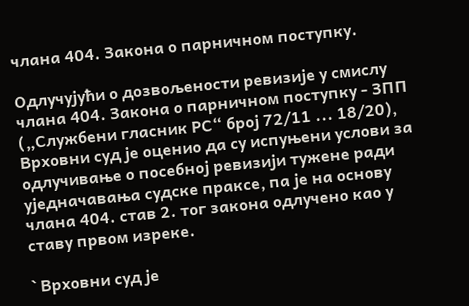члана 404. Закона о парничном поступку.

Одлучујући о дозвољености ревизије у смислу члана 404. Закона о парничном поступку - ЗПП („Службени гласник РС“ број 72/11 ... 18/20), Врховни суд је оценио да су испуњени услови за одлучивање о посебној ревизији тужене ради уједначавања судске праксе, па је на основу члана 404. став 2. тог закона одлучено као у ставу првом изреке.

` Врховни суд је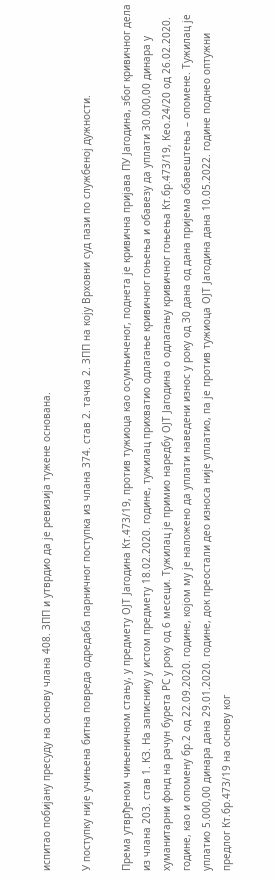испитао побијану пресуду на основу члана 408. ЗПП и утврдио да је ревизија тужене основана.

У поступку није учињена битна повреда одредаба парничног поступка из члана 374. став 2. тачка 2. ЗПП на коју Врховни суд пази по службеној дужности.

Према утврђеном чињеничном стању, у предмету ОЈТ Јагодина Кт.473/19, против тужиоца као осумњиченог, поднета је кривична пријава ПУ Јагодина, због кривичног дела из члана 203. став 1. КЗ. На записнику у истом предмету 18.02.2020. године, тужилац прихватио одлагање кривичног гоњења и обавезу да уплати 30.000,00 динара у хуманитарни фонд на рачун бурета РС у року од 6 месеци. Тужилац је примио наредбу ОЈТ Јагодина о одлагању кривичног гоњења Кт.бр.473/19, Кео.24/20 од 26.02.2020. године, као и опомену бр.2 од 22.09.2020. године, којом му је наложено да уплати наведени износ у року од 30 дана од дана пријема обавештења – опомене. Тужилац је уплатио 5.000,00 динара дана 29.01.2020. године, док преостали део износа није уплатио, па је против тужиоца ОЈТ Јагодина дана 10.05.2022. године поднео оптужни предлог Кт.бр.473/19 на основу ког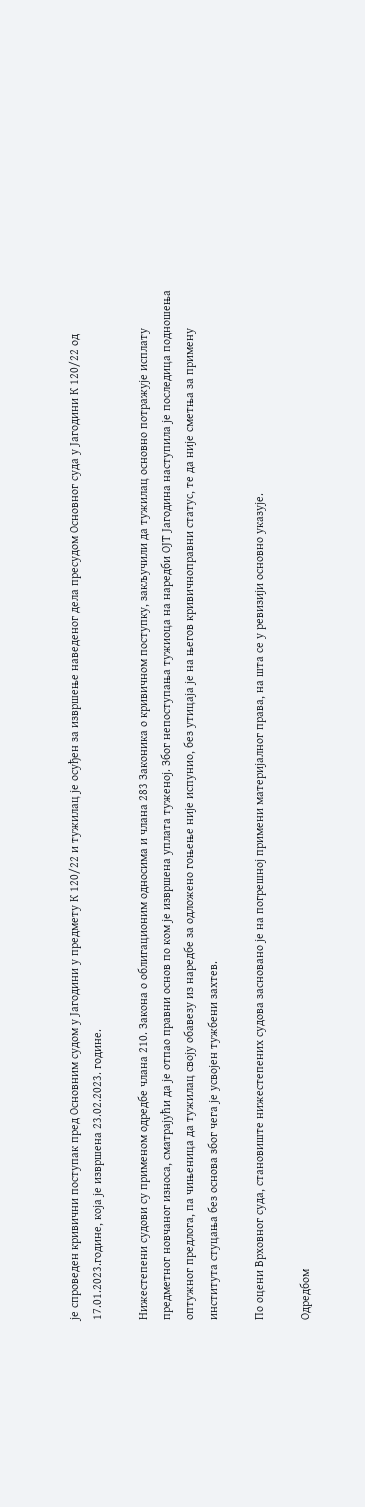је спроведен кривични поступак пред Основним судом у Јагодини у предмету К 120/22 и тужилац је осуђен за извршење наведеног дела пресудом Основног суда у Јагодини К 120/22 од 17.01.2023.године, која је извршена 23.02.2023. године.

Нижестепени судови су применом одредбе члана 210. Закона о облигационим односима и члана 283 Законика о кривичном поступку, закључили да тужилац основно потражује исплату предметног новчаног износа, сматрајући да је отпао правни основ по ком је извршена уплата туженој. Због непоступања тужиоца на наредби ОЈТ Јагодина наступила је последица подношења оптужног предлога, па чињеница да тужилац своју обавезу из наредбе за одложено гоњење није испунио, без утицаја је на његов кривичноправни статус, те да није сметња за примену института стуцања без основа због чега је усвојен тужбени захтев.

По оцени Врховног суда, становиште нижестепених судова засновано је на погрешној примени материјалног права, на шта се у ревизији основно указује.

Одредбом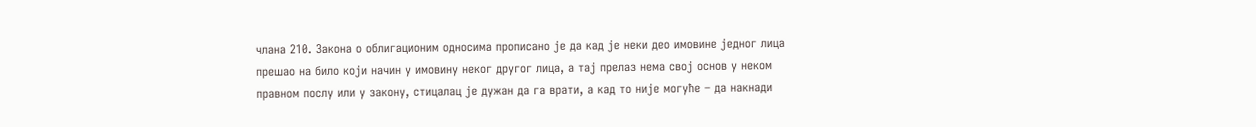члана 210. Закона о облигационим односима прописано је да кад је неки део имовине једног лица прешао на било који начин у имовину неког другог лица, а тај прелаз нема свој основ у неком правном послу или у закону, стицалац је дужан да га врати, а кад то није могуће – да накнади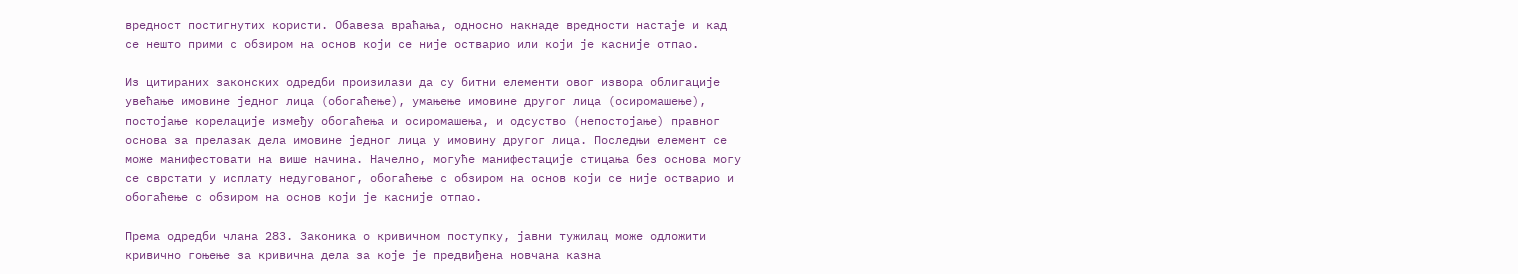вредност постигнутих користи. Обавеза враћања, односно накнаде вредности настаје и кад се нешто прими с обзиром на основ који се није остварио или који је касније отпао.

Из цитираних законских одредби произилази да су битни елементи овог извора облигације увећање имовине једног лица (обогаћење), умањење имовине другог лица (осиромашење), постојање корелације између обогаћења и осиромашења, и одсуство (непостојање) правног основа за прелазак дела имовине једног лица у имовину другог лица. Последњи елемент се може манифестовати на више начина. Начелно, могуће манифестације стицања без основа могу се сврстати у исплату недугованог, обогаћење с обзиром на основ који се није остварио и обогаћење с обзиром на основ који је касније отпао.

Према одредби члана 283. Законика о кривичном поступку, јавни тужилац може одложити кривично гоњење за кривична дела за које је предвиђена новчана казна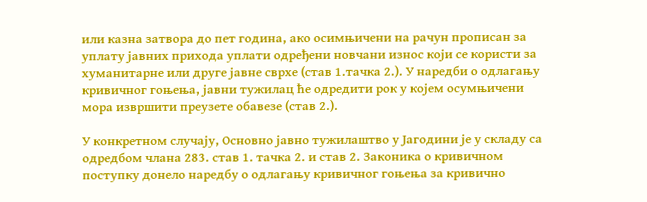или казна затвора до пет година, ако осимњичени на рачун прописан за уплату јавних прихода уплати одређени новчани износ који се користи за хуманитарне или друге јавне сврхе (став 1.тачка 2.). У наредби о одлагању кривичног гоњења, јавни тужилац ће одредити рок у којем осумњичени мора извршити преузете обавезе (став 2.).

У конкретном случају, Основно јавно тужилаштво у Јагодини је у складу са одредбом члана 283. став 1. тачка 2. и став 2. Законика о кривичном поступку донело наредбу о одлагању кривичног гоњења за кривично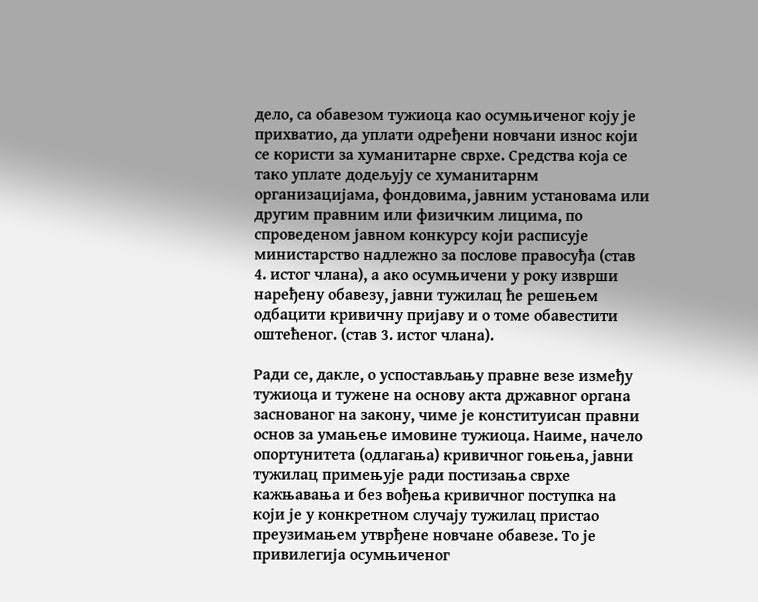дело, са обавезом тужиоца као осумњиченог коју је прихватио, да уплати одређени новчани износ који се користи за хуманитарне сврхе. Средства која се тако уплате додељују се хуманитарнм организацијама, фондовима, јавним установама или другим правним или физичким лицима, по спроведеном јавном конкурсу који расписује министарство надлежно за послове правосуђа (став 4. истог члана), а ако осумњичени у року изврши наређену обавезу, јавни тужилац ће решењем одбацити кривичну пријаву и о томе обавестити оштећеног. (став 3. истог члана).

Ради се, дакле, о успостављању правне везе између тужиоца и тужене на основу акта државног органа заснованог на закону, чиме је конституисан правни основ за умањење имовине тужиоца. Наиме, начело опортунитета (одлагања) кривичног гоњења, јавни тужилац примењује ради постизања сврхе кажњавања и без вођења кривичног поступка на који је у конкретном случају тужилац пристао преузимањем утврђене новчане обавезе. То је привилегија осумњиченог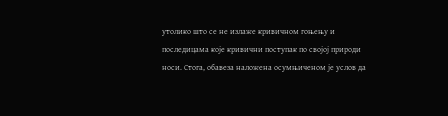утолико што се не излаже кривичном гоњењу и последицама које кривични поступак по својој природи носи. Стога, обавеза наложена осумњиченом је услов да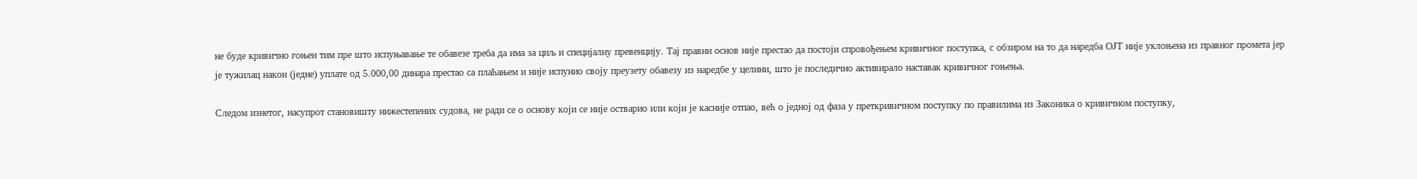не буде кривично гоњен тим пре што испуњавање те обавезе треба да има за циљ и специјалну превенцију. Тај правни основ није престао да постоји спровођењем кривичног поступка, с обзиром на то да наредба ОЈТ није уклоњена из правног промета јер је тужилац након (једне) уплате од 5.000,00 динара престао са плаћањем и није испунио своју преузету обавезу из наредбе у целини, што је последично активирало наставак кривичног гоњења.

Следом изнетог, насупрот становишту нижестепених судова, не ради се о основу који се није остварио или који је касније отпао, већ о једној од фаза у преткривичном поступку по правилима из Законика о кривичном поступку,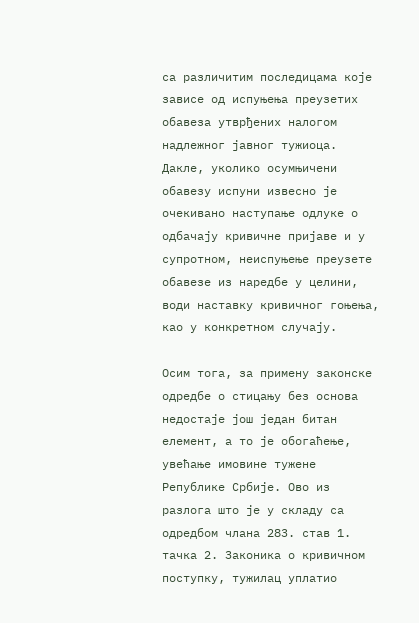са различитим последицама које зависе од испуњења преузетих обавеза утврђених налогом надлежног јавног тужиоца. Дакле, уколико осумњичени обавезу испуни извесно је очекивано наступање одлуке о одбачају кривичне пријаве и у супротном, неиспуњење преузете обавезе из наредбе у целини, води наставку кривичног гоњења, као у конкретном случају.

Осим тога, за примену законске одредбе о стицању без основа недостаје још један битан елемент, а то је обогаћење, увећање имовине тужене Републике Србије. Ово из разлога што је у складу са одредбом члана 283. став 1. тачка 2. Законика о кривичном поступку, тужилац уплатио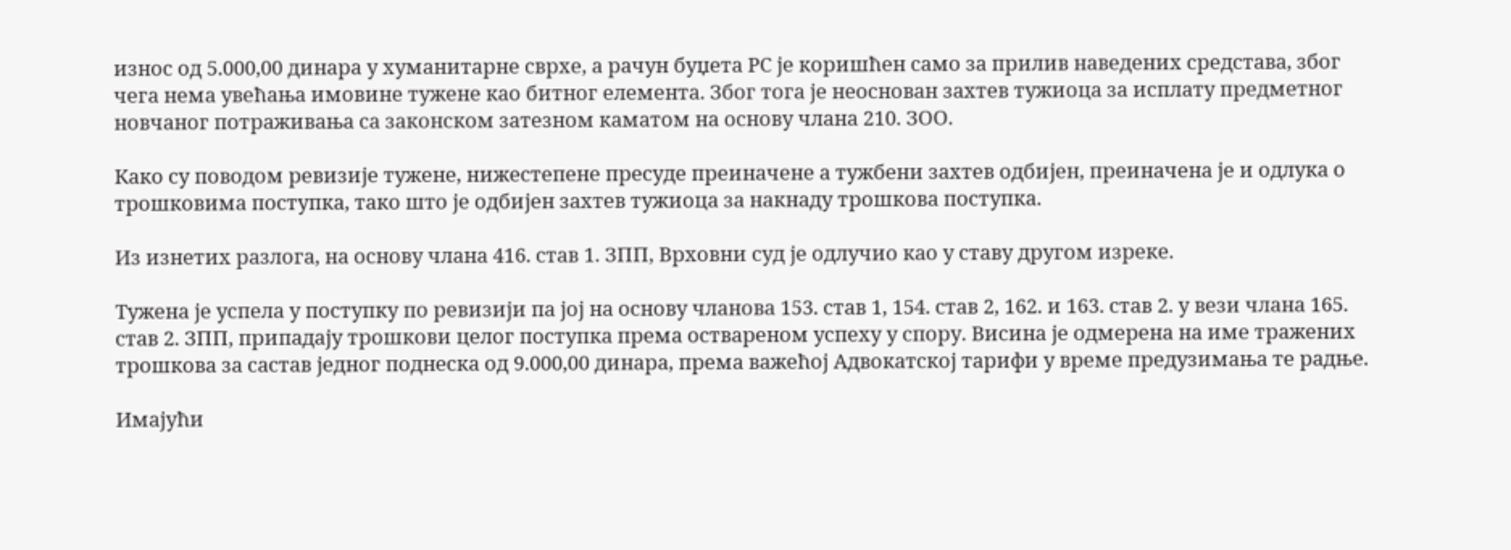износ од 5.000,00 динара у хуманитарне сврхе, а рачун буџета РС је коришћен само за прилив наведених средстава, због чега нема увећања имовине тужене као битног елемента. Због тога је неоснован захтев тужиоца за исплату предметног новчаног потраживања са законском затезном каматом на основу члана 210. ЗОО.

Како су поводом ревизије тужене, нижестепене пресуде преиначене а тужбени захтев одбијен, преиначена је и одлука о трошковима поступка, тако што је одбијен захтев тужиоца за накнаду трошкова поступка.

Из изнетих разлога, на основу члана 416. став 1. ЗПП, Врховни суд је одлучио као у ставу другом изреке.

Тужена је успела у поступку по ревизији па јој на основу чланова 153. став 1, 154. став 2, 162. и 163. став 2. у вези члана 165. став 2. ЗПП, припадају трошкови целог поступка према оствареном успеху у спору. Висина је одмерена на име тражених трошкова за састав једног поднеска од 9.000,00 динара, према важећој Адвокатској тарифи у време предузимања те радње.

Имајући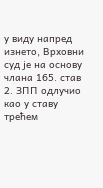у виду напред изнето, Врховни суд је на основу члана 165. став 2. ЗПП одлучио као у ставу трећем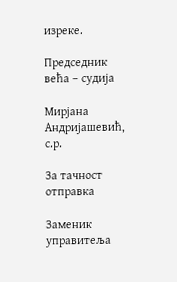изреке.

Председник већа – судија

Мирјана Андријашевић, с.р.

За тачност отправка

Заменик управитеља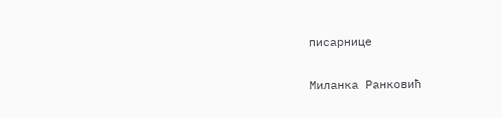писарнице

Миланка Ранковић